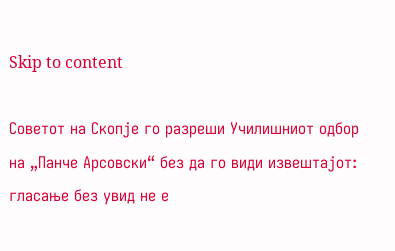Skip to content

Советот на Скопје го разреши Училишниот одбор на „Панче Арсовски“ без да го види извештајот: гласање без увид не е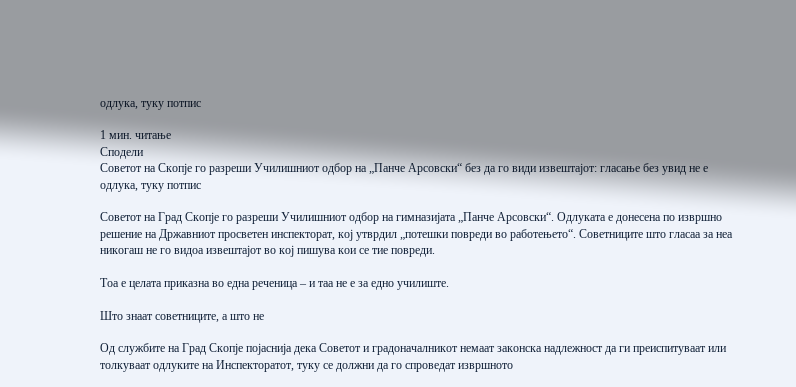одлука, туку потпис

1 мин. читање
Сподели
Советот на Скопје го разреши Училишниот одбор на „Панче Арсовски“ без да го види извештајот: гласање без увид не е одлука, туку потпис

Советот на Град Скопје го разреши Училишниот одбор на гимназијата „Панче Арсовски“. Одлуката е донесена по извршно решение на Државниот просветен инспекторат, кој утврдил „потешки повреди во работењето“. Советниците што гласаа за неа никогаш не го видоа извештајот во кој пишува кои се тие повреди.

Тоа е целата приказна во една реченица – и таа не е за едно училиште.

Што знаат советниците, а што не

Од службите на Град Скопје појаснија дека Советот и градоначалникот немаат законска надлежност да ги преиспитуваат или толкуваат одлуките на Инспекторатот, туку се должни да го спроведат извршното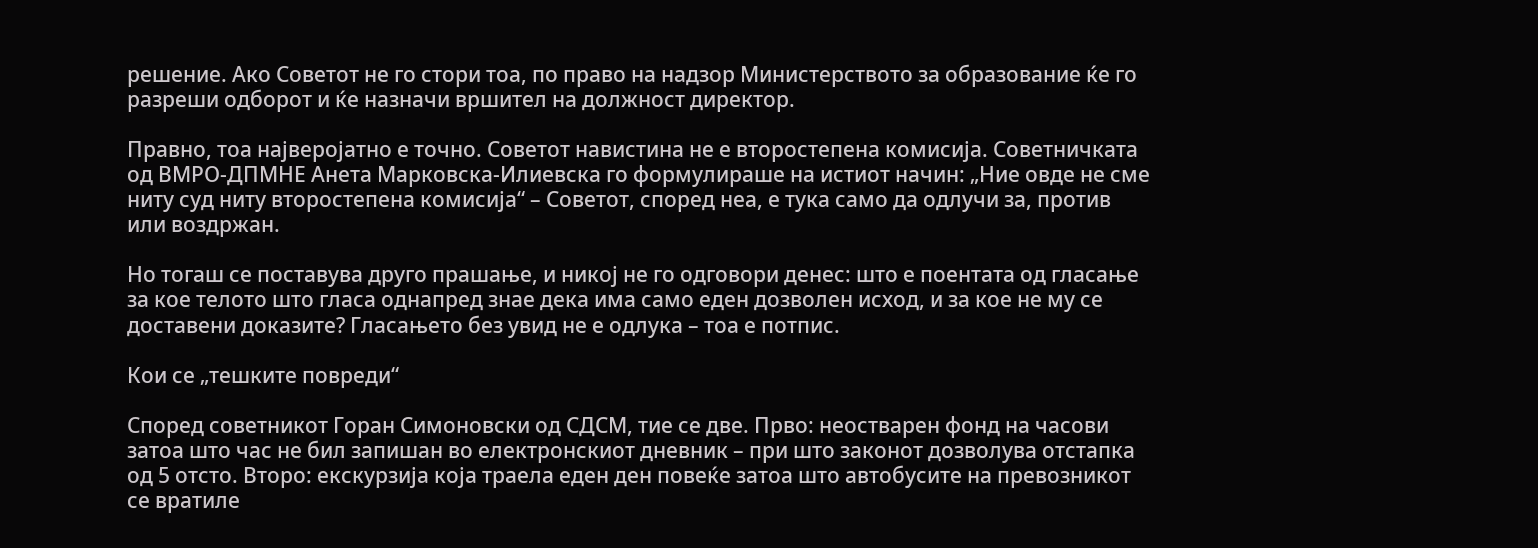решение. Ако Советот не го стори тоа, по право на надзор Министерството за образование ќе го разреши одборот и ќе назначи вршител на должност директор.

Правно, тоа најверојатно е точно. Советот навистина не е второстепена комисија. Советничката од ВМРО-ДПМНЕ Анета Марковска-Илиевска го формулираше на истиот начин: „Ние овде не сме ниту суд ниту второстепена комисија“ – Советот, според неа, е тука само да одлучи за, против или воздржан.

Но тогаш се поставува друго прашање, и никој не го одговори денес: што е поентата од гласање за кое телото што гласа однапред знае дека има само еден дозволен исход, и за кое не му се доставени доказите? Гласањето без увид не е одлука – тоа е потпис.

Кои се „тешките повреди“

Според советникот Горан Симоновски од СДСМ, тие се две. Прво: неостварен фонд на часови затоа што час не бил запишан во електронскиот дневник – при што законот дозволува отстапка од 5 отсто. Второ: екскурзија која траела еден ден повеќе затоа што автобусите на превозникот се вратиле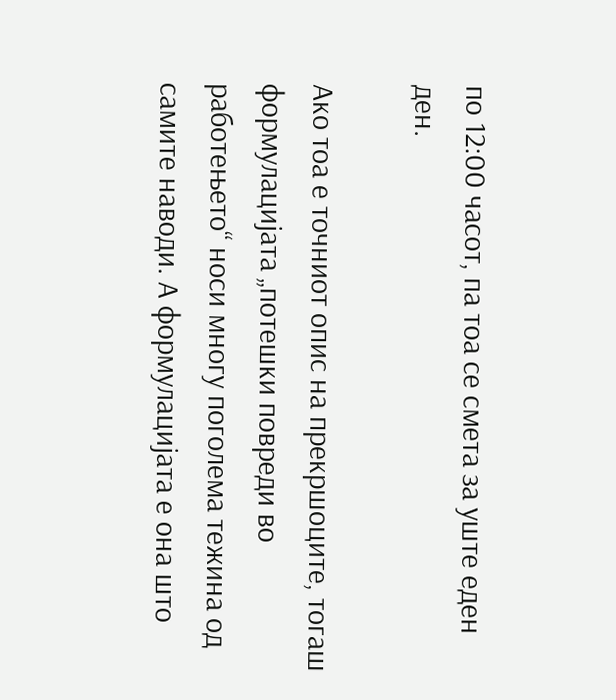по 12:00 часот, па тоа се смета за уште еден ден.

Ако тоа е точниот опис на прекршоците, тогаш формулацијата „потешки повреди во работењето“ носи многу поголема тежина од самите наводи. А формулацијата е она што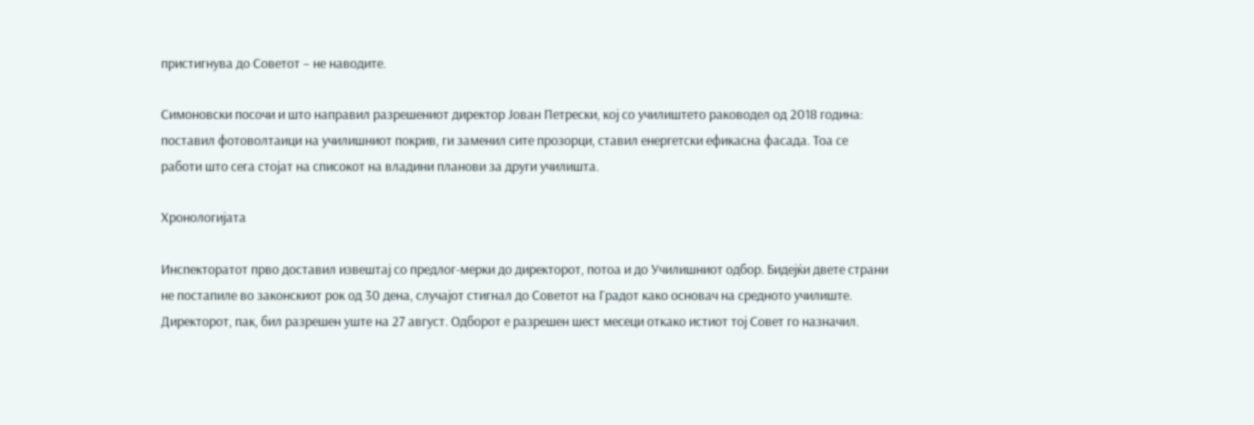пристигнува до Советот – не наводите.

Симоновски посочи и што направил разрешениот директор Јован Петрески, кој со училиштето раководел од 2018 година: поставил фотоволтаици на училишниот покрив, ги заменил сите прозорци, ставил енергетски ефикасна фасада. Тоа се работи што сега стојат на списокот на владини планови за други училишта.

Хронологијата

Инспекторатот прво доставил извештај со предлог-мерки до директорот, потоа и до Училишниот одбор. Бидејќи двете страни не постапиле во законскиот рок од 30 дена, случајот стигнал до Советот на Градот како основач на средното училиште. Директорот, пак, бил разрешен уште на 27 август. Одборот е разрешен шест месеци откако истиот тој Совет го назначил.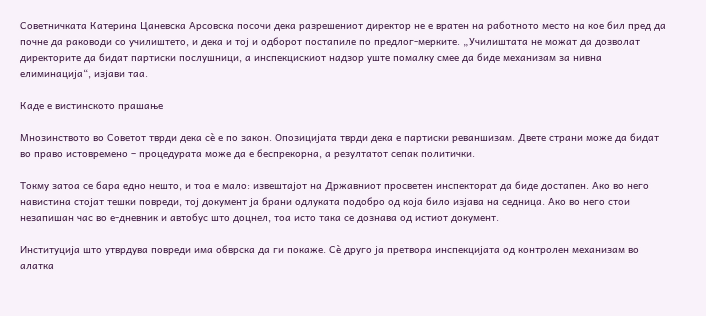Советничката Катерина Цаневска Арсовска посочи дека разрешениот директор не е вратен на работното место на кое бил пред да почне да раководи со училиштето, и дека и тој и одборот постапиле по предлог-мерките. „Училиштата не можат да дозволат директорите да бидат партиски послушници, а инспекцискиот надзор уште помалку смее да биде механизам за нивна елиминација“, изјави таа.

Каде е вистинското прашање

Мнозинството во Советот тврди дека сè е по закон. Опозицијата тврди дека е партиски реваншизам. Двете страни може да бидат во право истовремено – процедурата може да е беспрекорна, а резултатот сепак политички.

Токму затоа се бара едно нешто, и тоа е мало: извештајот на Државниот просветен инспекторат да биде достапен. Ако во него навистина стојат тешки повреди, тој документ ја брани одлуката подобро од која било изјава на седница. Ако во него стои незапишан час во е-дневник и автобус што доцнел, тоа исто така се дознава од истиот документ.

Институција што утврдува повреди има обврска да ги покаже. Сè друго ја претвора инспекцијата од контролен механизам во алатка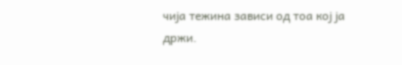чија тежина зависи од тоа кој ја држи.